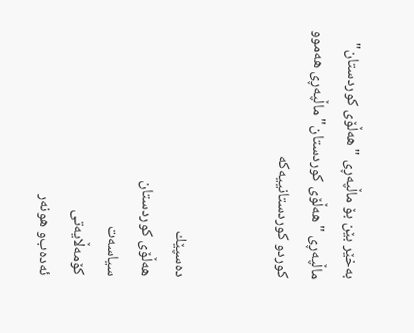بەخێر بێن بۆ ماڵپەڕی‌ "هەڵۆی‌ كوردستان"                                ماڵپەڕی‌ "هەڵۆی‌ كوردستان" ماڵپەڕی‌ هەموو كورد‌و كوردستانییەكە


ده‌سپێك
هه‌ڵۆی‌ كوردستان
سیاسه‌ت
كۆمه‌ڵایه‌تی‌
ئه‌ده‌ب‌و هونه‌ر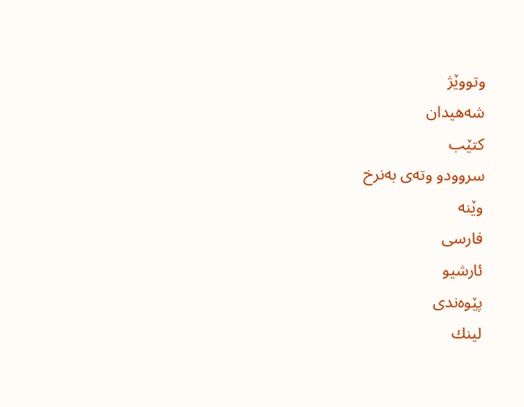وتووێژ
شه‌هیدان
كتێب
سروود‌و وته‌ی‌ به‌نرخ
وێنه
فارسی
ئارشیو
پێوه‌ندی‌
لینك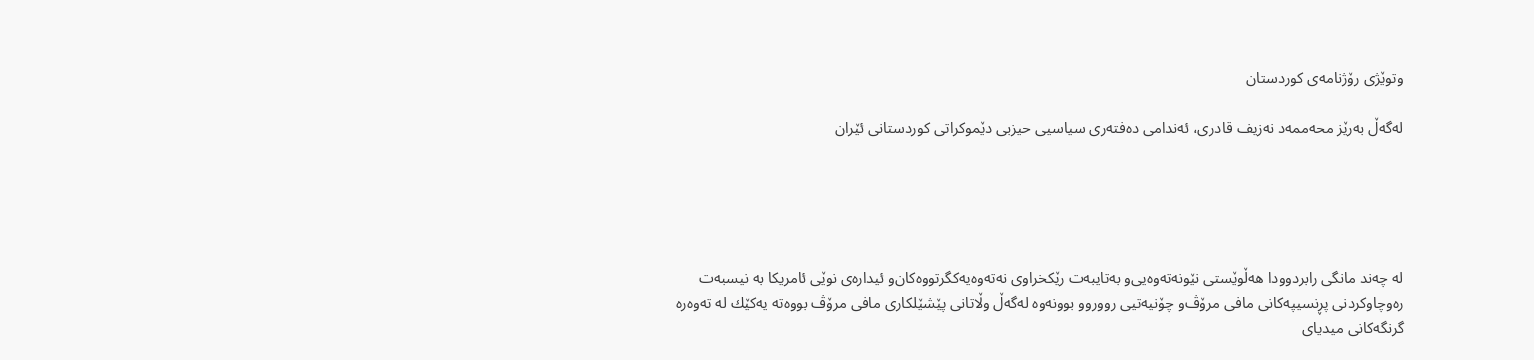وتوێژی رۆژنامەی‌ كوردستان

لەگەڵ بەرێز محەممەد نەزیف قادری، ئەندامی‌ دەفتەری سیاسیی حیزبی دێموكراتی‌ كوردستانی‌ ئێران





لە چەند مانگی‌ رابردوودا هەڵوێستی‌ نێونەتەوەیی‌‌و بەتایبەت رێكخراوی‌ نەتەوەیەكگرتووەكان‌و ئیدارەی‌ نوێی‌ ئامریكا بە نیسبەت رەوچاوكردنی‌ پڕنسیپەكانی‌ مافی‌ مرۆڤ‌و چۆنیەتیی‌ رووروو بوونەوە لەگەڵ‌ وڵاتانی‌ پێشێلكاری‌ مافی‌ مرۆڤ بووەتە یەكێك لە تەوەرە گرنگەكانی‌ میدیای‌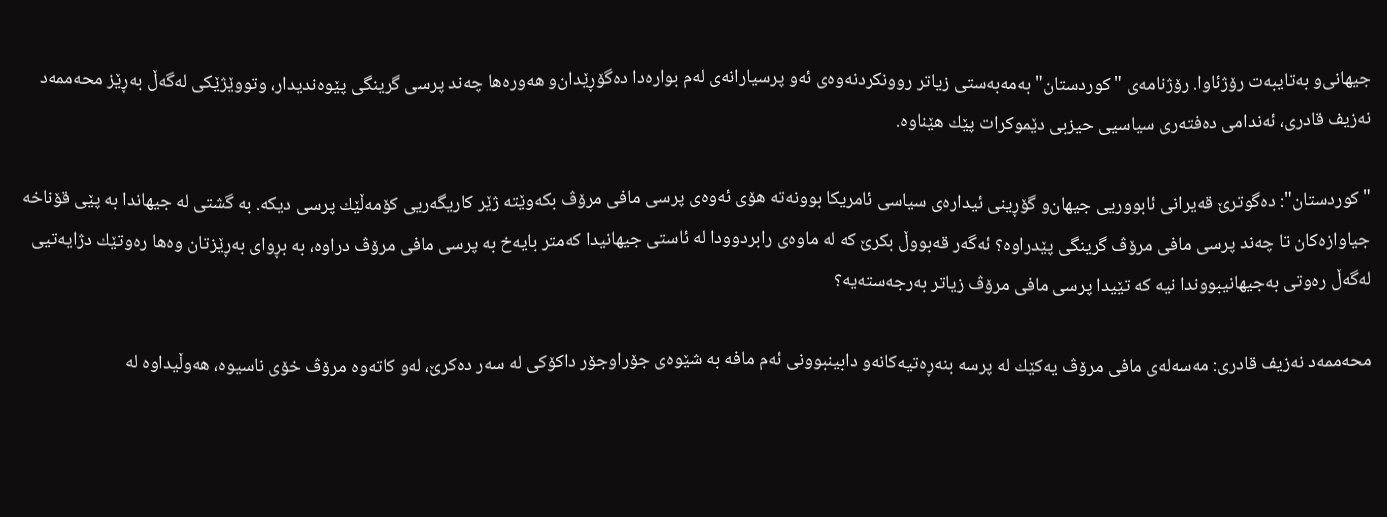جیهانی‌‌و بەتایبەت رۆژئاوا. رۆژنامەی‌ "كوردستان" بەمەبەستی‌ زیاتر روونكردنەوەی‌ ئەو پرسیارانەی‌ لەم بوارەدا دەگۆڕێدان‌و هەورەها چەند پرسی‌ گرینگی‌ پێوەندیدار، وتووێژێكی‌ لەگەڵ‌ بەڕێز محەممەد نەزیف قادری‌، ئەندامی‌ دەفتەری‌ سیاسیی‌ حیزبی‌ دێموكرات پێك هێناوە.

"كوردستان": دەگوترێ‌ قەیرانی‌ ئابووریی‌ جیهان‌و گۆڕینی‌ ئیدارەی‌ سیاسی‌ ئامریكا بوونەتە هۆی‌ ئەوەی‌ پرسی مافی‌ مرۆڤ بكەوێتە ژێر كاریگەریی‌ كۆمەڵێك پرسی‌ دیكە. بە گشتی‌ لە جیهاندا بە پێی‌ قۆناخە جیاوازەكان تا چەند پرسی‌ مافی‌ مرۆڤ گرینگی‌ پێدراوە؟ ئەگەر قەبووڵ‌ بكرێ‌ كە لە ماوەی‌ رابردوودا لە ئاستی‌ جیهانیدا كەمتر بایەخ بە پرسی‌ مافی‌ مرۆڤ دراوە، بە بڕوای‌ بەڕێزتان وەها رەوتێك دژایەتیی‌ لەگەڵ‌ رەوتی‌ بەجیهانیبووندا نیە كە تێیدا پرسی‌ مافی‌ مرۆڤ زیاتر بەرجەستەیە؟

محەممەد نەزیف قادری‌: مەسەلەی‌ مافی‌ مرۆڤ یەكێك لە پرسە بنەڕەتیەكانەو دابینبوونی‌ ئەم مافە بە شێوەی‌ جۆراوجۆر داكۆكی‌ لە سەر دەكرێ‌، لەو كاتەوە مرۆڤ خۆی‌ ناسیوە، هەوڵیداوە لە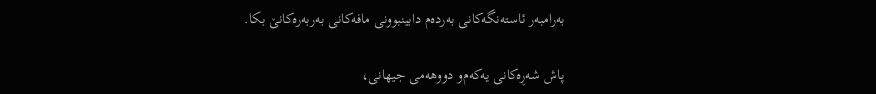بەرامبەر ئاستەنگەكانی‌ بەردەم دابینبوونی‌ مافەكانی‌ بەربەرەكانێ‌ بكا.

پاش شەڕەكانی‌ یەكەم‌و دووهەمی‌ جیهانی‌،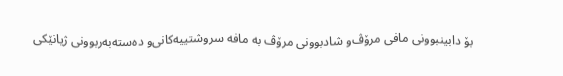بۆ دابینبوونی‌ مافی‌ مرۆڤ‌و شادبوونی‌ مرۆڤ بە مافە سروشتییەكانی‌‌و دەستەبەربوونی‌ ژیانێكی‌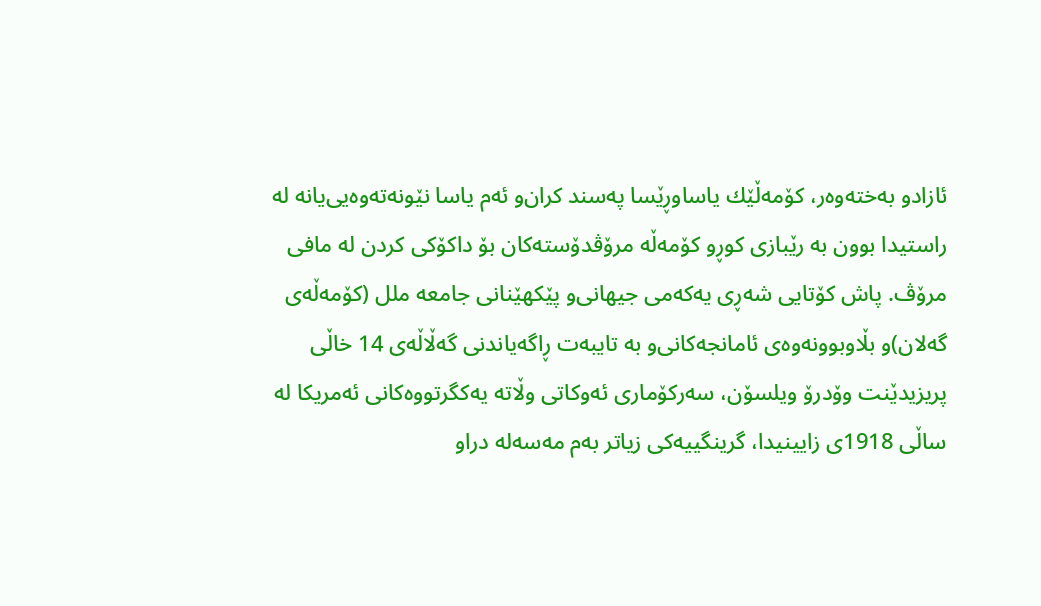ئازادو بەختەوەر، كۆمەڵێك یاساوڕێسا پەسند كران‌و ئەم یاسا نێونەتەوەیی‌یانە لە راستیدا بوون بە رێبازی‌ كوڕو كۆمەڵە مرۆڤدۆستەكان بۆ داكۆكی‌ كردن لە مافی‌ مرۆڤ. پاش كۆتایی‌ شەڕی‌ یەكەمی‌ جیهانی‌‌و پێكهێنانی‌ جامعە ملل (كۆمەڵەی‌ گەلان)و بڵاوبوونەوەی‌ ئامانجەكانی‌و بە تایبەت ڕاگەیاندنی‌ گەڵاڵەی‌ 14 خاڵی‌ پریزیدێنت وۆدرۆ ویلسۆن، سەركۆماری‌ ئەوكاتی‌ وڵاتە یەكگرتووەكانی‌ ئەمریكا لە ساڵی‌ 1918ی‌ زایینیدا، گرینگییەكی‌ زیاتر بەم مەسەلە دراو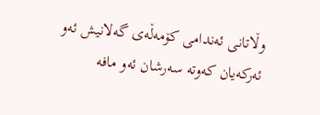وڵاتانی‌ ئەندامی‌ كۆمەڵەی‌ گەلانیش ئەو ئەركەیان كەوتە سەرشان ئەو مافە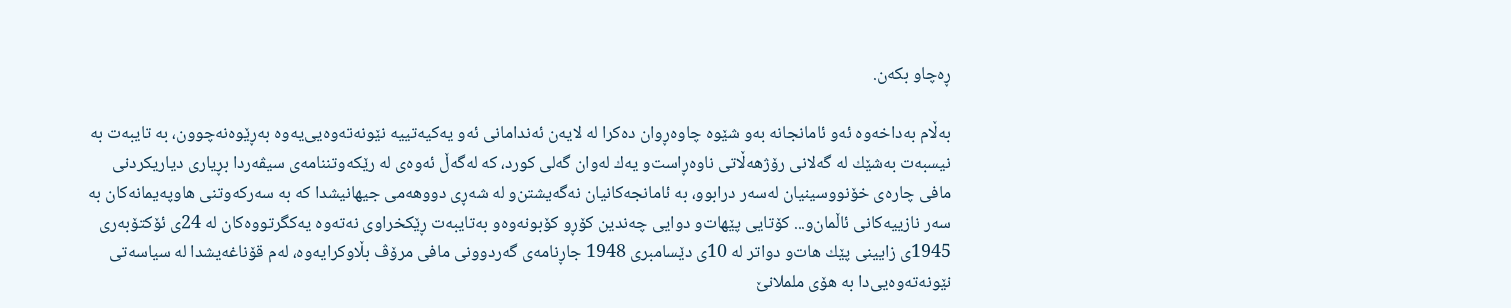ڕەچاو بكەن.

بەڵام بەداخەوە ئەو ئامانجانە بەو شێوە چاوەڕوان دەكرا لە لایەن ئەندامانی‌ ئەو یەكیەتییە نێونەتەوەیی‌یەوە بەڕێوەنەچوون، بە تایبەت بە نیسبەت بەشێك لە گەلانی‌ رۆژهەڵاتی‌ ناوەڕاست‌و یەك لەوان گەلی‌ كورد، كە لەگەڵ ئەوەی‌ لە رێكەوتننامەی‌ سیڤەردا بڕیاری‌ دیاریكردنی‌ مافی‌ چارەی‌ خۆنووسینیان لەسەر درابوو، بە ئامانجەكانیان نەگەیشتن‌و لە شەڕی‌ دووهەمی‌ جیهانیشدا كە بە سەركەوتنی‌ هاوپەیمانەكان بە سەر نازییەكانی‌ ئاڵمان‌و... كۆتایی‌ پێهات‌و دوایی‌ چەندین كۆڕو كۆبونەوەو بەتایبەت ڕێكخراوی‌ نەتەوە یەكگرتووەكان لە 24ی‌ ئۆكتۆبەری‌ 1945ی‌ زایینی‌ پێك هات‌و دواتر لە 10ی‌ دێسامبری‌ 1948 جاڕنامەی‌ گەردوونی‌ مافی‌ مرۆڤ بڵاوكرایەوە، لەم قۆناغەیشدا لە سیاسەتی‌ نێونەتەوەیی‌دا بە هۆی‌ ململانێ‌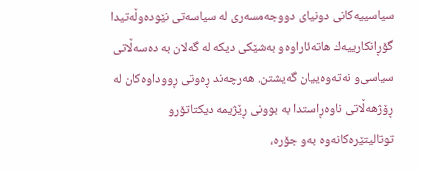سیاسییەكانی‌ دونیای‌ دووجەمسەری‌ لە سیاسەتی‌ نێودەوڵەتیدا گۆڕانكارییەك هاتەئاراوە‌و بەشێكی‌ دیكە لە گەلان بە دەسەڵاتی‌ سیاسی‌و نەتەوەییان گەیشتن. هەرچەند ڕەوتی‌ ڕووداوەكان لە ڕۆژهەڵاتی‌ ناوەڕاستدا بە بوونی‌ ڕێژیمە دیكتاتۆرو توتالیتێرەكانەوە بەو جۆرە،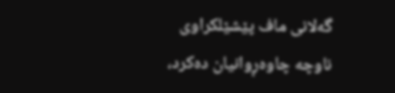گەلانی‌ ماف پێشێلكراوی‌ ناوچە چاوەڕوانیان دەكرد،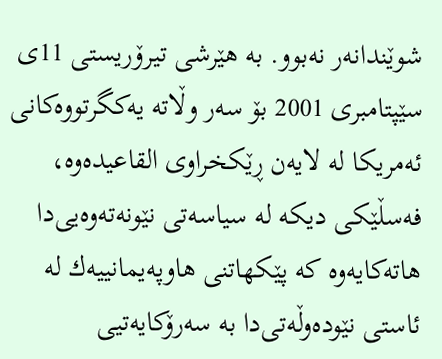شوێندانەر نەبوو. بە هێرشی تیرۆریستی‌ 11ی‌ سێپتامبری‌ 2001 بۆ سەر وڵاتە یەكگرتووەكانی‌ ئەمریكا لە لایەن ڕێكخراوی‌ القاعیدەوە، فەسڵێكی‌ دیكە لە سیاسەتی‌ نێونەتەوەیی‌دا هاتەكایەوە كە پێكهاتنی‌ هاوپەیمانییەك لە ئاستی‌ نێودەوڵەتی‌دا بە سەرۆكایەتیی‌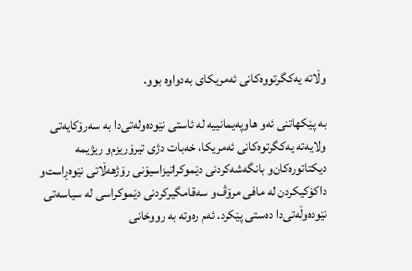وڵاتە یەكگرتووەكانی‌ ئەمریكای‌ بەدواوە بوو.

بە پێكهاتنی‌ ئەو هاوپەیمانییە لە ئاستی‌ نێودەولەتی‌دا بە سەرۆكایەتی‌ ولایەتە یەكگرتوەكانی‌ ئەمریكا، خەبات دژی‌ تیرۆریزم‌و ریژیمە دیكتاتورەكان‌و بانگەشەكردنی‌ دێموكراتیزاسیۆنی‌ رۆژهەڵاتی‌ نێوەڕاست‌و داكۆكیكردن لە مافی‌ مرۆڤ‌و سەقامگیركردنی‌ دێموكراسی‌ لە سیاسەتی‌ نێودەوڵەتی‌دا دەستی‌ پێكرد. ئەم رەوتە بە رووخانی‌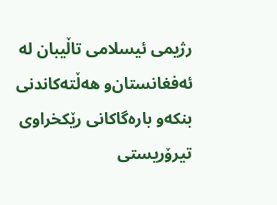رژیمی‌ ئیسلامی‌ تاڵیبان لە ئەفغانستان‌و هەڵتەكاندنی‌ بنكەو بارەگاكانی‌ رێكخراوی‌ تیرۆریستی‌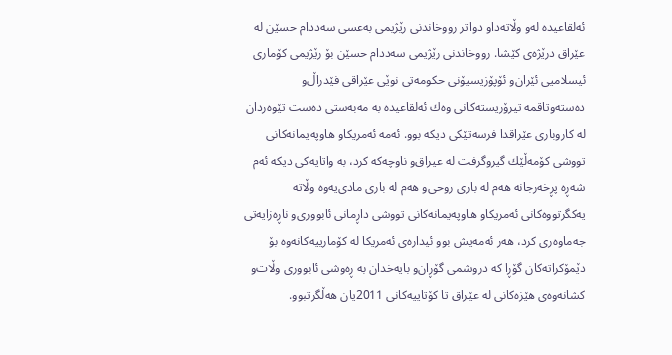ئەلقاعیدە لەو وڵاتەدا‌و دواتر رووخاندنی‌ رێژیمی‌ بەعسی‌ سەددام حسێن لە عێراق درێژەی‌ كێشا. رووخاندنی‌ رێژیمی‌ سەددام حسێن بۆ رێژیمی‌ كۆماری‌ ئیسلامیی‌ ئێران‌و ئۆپۆزیسیۆنی‌ حكومەتی‌ نوێی‌ عێراقی‌ فێدراڵ‌و دەستەوتاقمە تیرۆریستەكانی‌ وەك ئەلقاعیدە بە مەبەستی‌ دەست تێوەردان لە كاروباری‌ عێراقدا فرسەتێكی‌ دیكە بوو. ئەمە ئەمریكاو هاوپەیمانەكانی‌ تووشی‌ كۆمەڵێك گیروگرفت لە عیراق‌و ناوچەكە كرد، بە واتایەكی‌ دیكە ئەم شەڕە پڕخەرجانە هەم لە باری‌ روحی‌‌و هەم لە باری‌ مادی‌یەوە وڵاتە یەكگرتووەكانی‌ ئەمریكاو هاوپەیمانەكانی‌ تووشی‌ داڕمانی‌ ئابووری‌‌و ناڕەزایەتی‌ جەماوەری‌ كرد، هەر ئەمەیش بوو ئیدارەی‌ ئەمریكا لە كۆمارییەكانەوە بۆ دێمۆكراتەكان گۆڕا كە دروشمی‌ گۆڕان‌و بایەخدان بە ڕەوشی‌ ئابووری‌ وڵات‌و كشانەوەی‌ هێزەكانی‌ لە عێراق تا كۆتاییەكانی‌ 2011یان هەڵگرتبوو.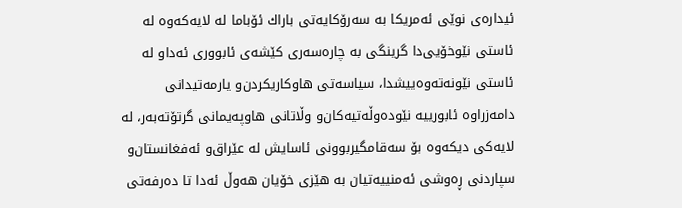ئیدارەی‌ نوێی‌ ئەمریكا بە سەرۆكایەتی‌ باراك ئۆباما لە لایەكەوە لە ئاستی‌ نێوخۆیی‌دا گرینگی‌ بە چارەسەری‌ كێشەی‌ ئابووری‌ ئەداو لە ئاستی‌ نێونەتەوەییشدا، سیاسەتی‌ هاوكاریكردن‌و یارمەتیدانی‌ دامەزراوە ئابورییە نێودەوڵەتیەكان‌و وڵاتانی‌ هاوپەیمانی‌ گرتۆتەبەر، لە لایەكی‌ دیكەوە بۆ سەقامگیربوونی‌ ئاسایش لە عێراق‌و ئەفغانستان‌و سپاردنی‌ ڕەوشی‌ ئەمنییەتیان بە هێزی‌ خۆیان هەوڵ‌ ئەدا تا دەرفەتی‌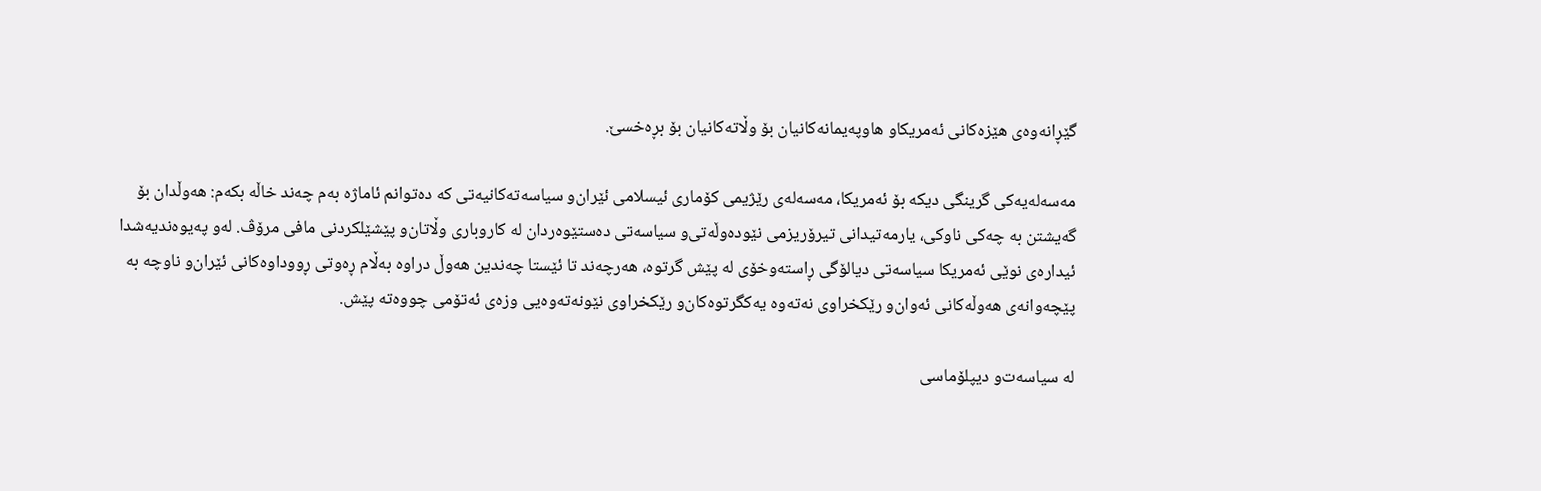گێڕانەوەی‌ هێزەكانی‌ ئەمریكاو هاوپەیمانەكانیان بۆ وڵاتەكانیان بۆ بڕەخسێ‌.

مەسەلەیەكی‌ گرینگی‌ دیكە بۆ ئەمریكا، مەسەلەی‌ رێژیمی‌ كۆماری‌ ئیسلامی‌ ئێران‌و سیاسەتەكانیەتی‌ كە دەتوانم ئاماژە بەم چەند خاڵە بكەم: هەوڵدان بۆ گەیشتن بە چەكی‌ ناوكی‌، یارمەتیدانی‌ تیرۆریزمی‌ نێودەوڵەتی‌‌و سیاسەتی‌ دەستێوەردان لە كاروباری‌ وڵاتان‌و پێشێلكردنی‌ مافی‌ مرۆڤ. لەو پەیوەندیەشدا ئیدارەی‌ نوێی‌ ئەمریكا سیاسەتی‌ دیالۆگی‌ ڕاستەوخۆی‌ لە پێش گرتوە، هەرچەند تا ئێستا چەندین هەوڵ دراوە بەڵام ڕەوتی‌ ڕووداوەكانی‌ ئێران‌و ناوچە بە پێچەوانەی‌ هەوڵەكانی‌ ئەوان‌و رێكخراوی‌ نەتەوە یەكگرتوەكان‌و رێكخراوی‌ نێونەتەوەیی‌ وزەی‌ ئەتۆمی‌ چووەتە پێش.

لە سیاسەت‌و دیپلۆماسی‌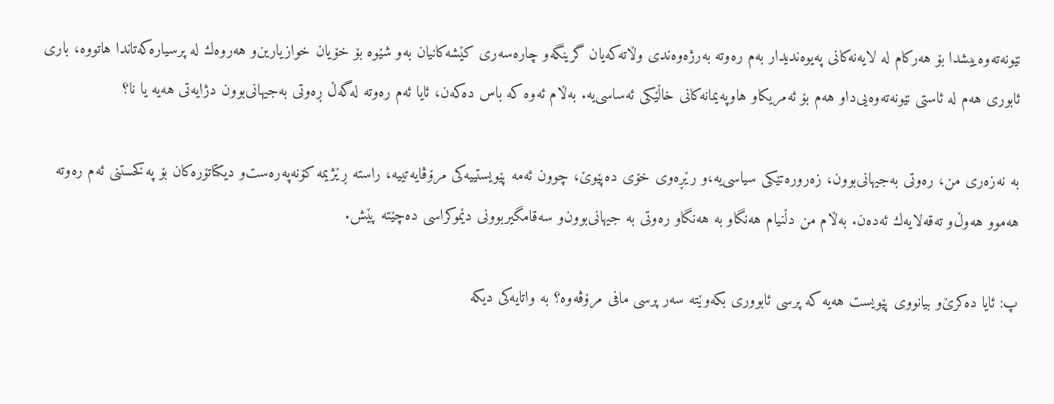نێونەتەوەییشدا بۆ هەركام لە لایەنەكانی‌ پەیوەندیدار بەم رەوتە بەرژەوەندی‌ وڵاتەكەیان گرینگەو چارەسەری‌ كێشەكانیان بەو شێوە بۆ خۆیان خوازیارین‌و هەروەك لە پرسیارەكەتاندا هاتووە، باری‌ ئابوری‌ هەم لە ئاستی‌ نێونەتەوەیی‌داو هەم بۆ ئەمریكاو هاوپەیمانەكانی‌ خاڵێكی‌ ئەساسی‌یە. بەڵام ئەوە كە باس دەكەن، ئایا ئەم رەوتە لەگەڵ ڕەوتی‌ بەجیهانی‌بوون دژایەتی‌ هەیە یا نا؟

بە نەزەری‌ من، رەوتی‌ بەجیهانی‌بوون، زەرورەتێكی‌ سیاسی‌یە،‌و رێڕەوی‌ خۆی‌ دەپێوێ‌، چوون ئەمە پێویستییەكی‌ مرۆڤایەتییە، راستە ڕێژیمە كۆنەپەرەست‌و دیكتاتۆرەكان بۆ پەكخستنی‌ ئەم رەوتە هەموو هەوڵ‌و تەقەلایەك ئەدەن. بەڵام من دڵنیام هەنگاو بە هەنگاو رەوتی‌ بە جیهانی‌بوون‌و سەقامگیربوونی‌ دێموكراسی‌ دەچێتە پێش.

پ: ئایا دەكرێ‌‌و بیانووی‌ پێویست هەیە كە پرسی‌ ئابووری‌ بكەوێتە سەر پرسی‌ مافی‌ مرۆڤەوە؟ بە واتایەكی‌ دیكە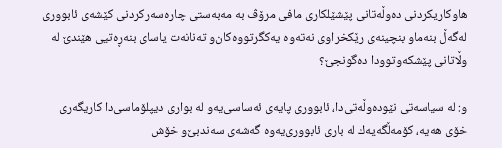هاوكاریكردنی‌ دەوڵەتانی‌ پێشێلكاری‌ مافی‌ مرۆڤ بە مەبەستی‌ چارەسەركردنی‌ كێشەی‌ ئابووری‌ لەگەڵ‌ بنەما‌و بنچینەی‌ رێكخراوی‌ نەتەوە یەكگرتووەكان‌و تەنانەت یاسای‌ بنەڕەتیی‌ هێندێ‌ لە وڵاتانی‌ پێشكەوتوودا دەگونجێ‌؟

و: لە سیاسەتی‌ نێودەوڵەتی‌دا، ئابووری‌ پایەی‌ ئەساسی‌یەو لە بواری‌ دیپلۆماسی‌دا كاریگەری‌ خۆی‌ هەیە، كۆمەڵگەیەك لە باری‌ ئابووری‌یەوە گەشەی‌ سەندبێ‌‌و خۆش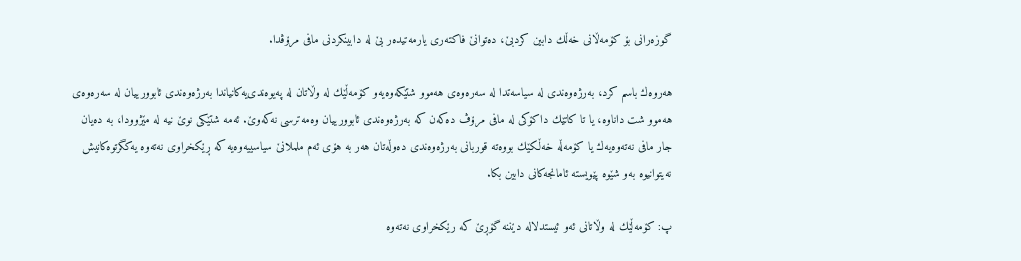گوزەرانی‌ بۆ كۆمەڵانی‌ خەڵك دابین كردبێ‌، دەتوانێ‌ فاكتەری‌ یارمەتیدەر بێ‌ لە دابینكردنی‌ مافی‌ مرۆڤدا.

هەروەك باسم كرد، بەرژەوەندی‌ لە سیاسەتدا لە سەرەوەی‌ هەموو شتێكەوەیەو كۆمەڵێك لە وڵاتان لە پەیوەندی‌یەكانیاندا بەرژەوەندی‌ ئابوورییان لە سەرەوەی‌ هەموو شت داناوە، یا تا كاتێك داكۆكی‌ لە مافی‌ مرۆڤ دەكەن كە بەرژەوەندی‌ ئابوورییان وەمەترسی‌ نەكەوێ‌. ئەمە شتێكی‌ نوێ‌ نیە لە مێژوودا، بە دەیان جار مافی‌ نەتەوەیەك یا كۆمەڵە خەڵكێك بووەتە قوربانی‌ بەرژەوەندی‌ دەوڵەتان هەر بە هۆی‌ ئەم ململانێ‌ سیاسییەوەیە كە ڕێكخراوی‌ نەتەوە یەكگرتوەكانیش نەیتوانیوە بەو شێوە پێویستە ئامانجەكانی‌ دابین بكا.

پ: كۆمەڵێك لە وڵاتانی‌ ئەو ئیستدلالە دێننە گۆڕێ‌ كە رێكخراوی‌ نەتەوە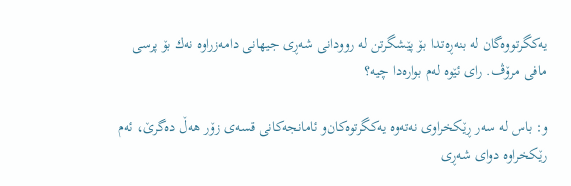یەكگرتووەگان لە بنەڕەتدا بۆ پێشگرتن لە روودانی‌ شەڕی‌ جیهانی‌ دامەزراوە نەك بۆ پرسی‌ مافی‌ مرۆڤ. رای‌ ئێوە لەم بوارەدا چیە؟

و: باس لە سەر ڕێكخراوی‌ نەتەوە یەكگرتوەكان‌و ئامانجەكانی‌ قسەی‌ زۆر هەڵ دەگرێ‌، ئەم رێكخراوە دوای‌ شەڕی‌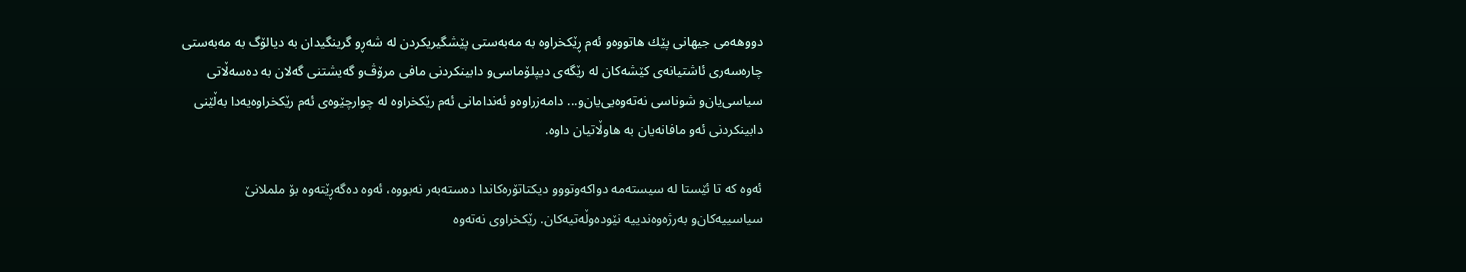دووهەمی‌ جیهانی‌ پێك هاتووەو ئەم ڕێكخراوە بە مەبەستی‌ پێشگیریكردن لە شەڕو گرینگیدان بە دیالۆگ بە مەبەستی‌ چارەسەری‌ ئاشتیانەی‌ كێشەكان لە رێگەی‌ دیپلۆماسی‌و دابینكردنی‌ مافی‌ مرۆڤ‌و گەیشتنی‌ گەلان بە دەسەڵاتی‌ سیاسی‌یان‌و شوناسی‌ نەتەوەیی‌یان‌و... دامەزراوە‌و ئەندامانی‌ ئەم رێكخراوە لە چوارچێوەی‌ ئەم رێكخراوەیەدا بەڵێنی‌ دابینكردنی‌ ئەو مافانەیان بە هاوڵاتیان داوە.

ئەوە كە تا ئێستا لە سیستەمە دواكەوتوو‌و دیكتاتۆرەكاندا دەستەبەر نەبووە، ئەوە دەگەڕێتەوە بۆ ململانێ سیاسییەكان‌و بەرژەوەندییە نێودەوڵەتیەكان. رێكخراوی‌ نەتەوە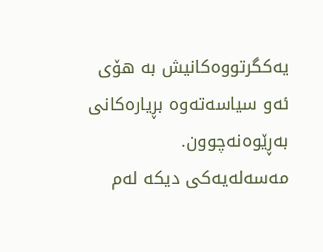یەكگرتووەكانیش بە هۆی‌ ئەو سیاسەتەوە بڕیارەكانی‌ بەڕێوەنەچوون. مەسەلەیەكی‌ دیكە لەم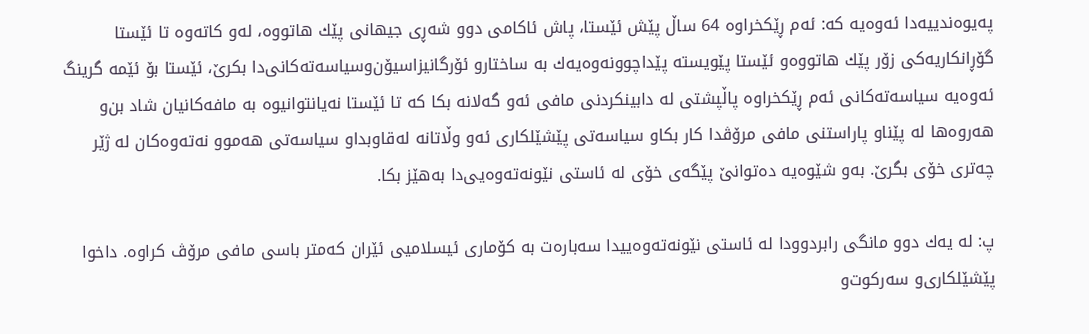پەیوەندییەدا ئەوەیە كە: ئەم ڕێكخراوە 64 ساڵ پێش ئێستا، پاش ئاكامی‌ دوو شەڕی‌ جیهانی‌ پێك هاتووە، لەو كاتەوە تا ئێستا گۆڕانكاریەكی‌ زۆر پێك هاتووەو ئێستا پێویستە پێداچوونەوەیەك بە ساختارو ئۆرگانیزاسیۆن‌وسیاسەتەكانی‌دا بكرێ‌، ئێستا بۆ ئێمە گرینگ ئەوەیە سیاسەتەكانی‌ ئەم ڕێكخراوە پاڵپشتی‌ لە دابینكردنی‌ مافی‌ ئەو گەلانە بكا كە تا ئێستا نەیانتوانیوە بە مافەكانیان شاد بن‌و هەروەها لە پێناو پاراستنی‌ مافی‌ مرۆڤدا كار بكاو سیاسەتی‌ پێشێلكاری‌ ئەو وڵاتانە لەقاوبدا‌و سیاسەتی‌ هەموو نەتەوەكان لە ژێر چەتری‌ خۆی‌ بگرێ‌. بەو شێوەیە دەتوانێ‌ پێگەی‌ خۆی‌ لە ئاستی‌ نێونەتەوەیی‌دا بەهێز بكا.

پ: لە یەك دوو مانگی‌ رابردوودا لە ئاستی‌ نێونەتەوەییدا سەبارەت بە كۆماری‌ ئیسلامیی‌ ئێران كەمتر باسی‌ مافی‌ مرۆڤ كراوە. داخوا پێشێلكاری‌‌و سەركوت‌و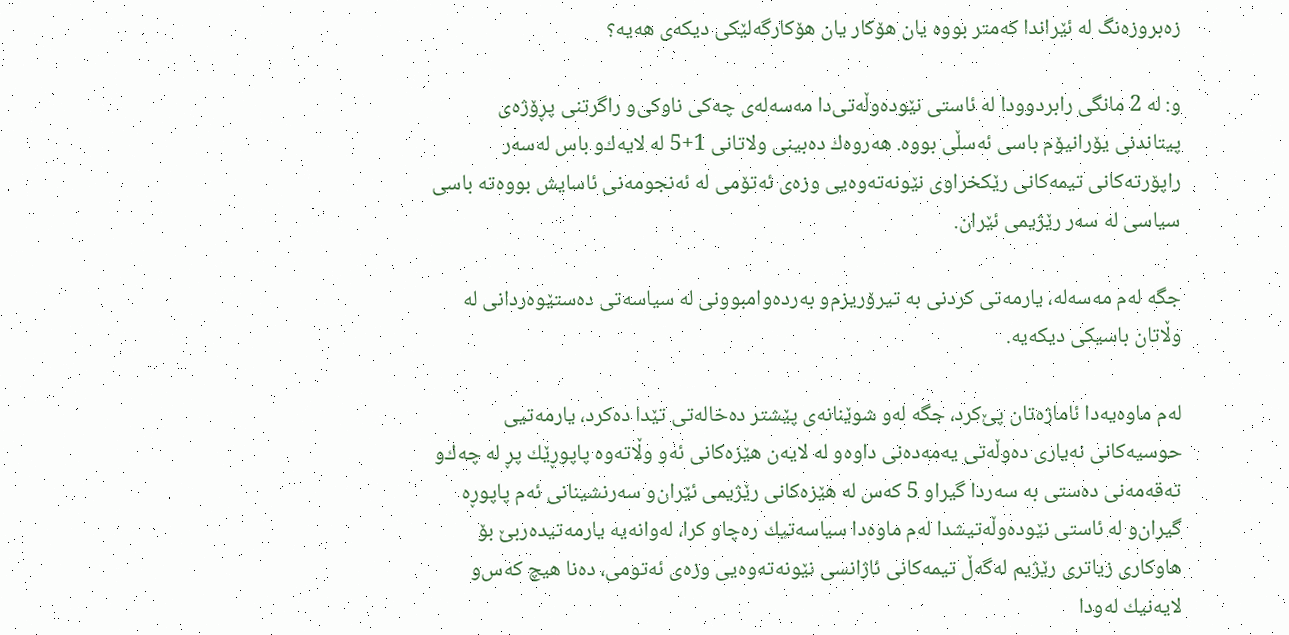زەبروزەنگ لە ئێراندا كەمتر بووە یان هۆكار یان هۆكارگەلێكی‌ دیكەی‌ هەیە؟

و: لە 2 مانگی‌ رابردوودا لە ئاستی‌ نێودەوڵەتی‌دا مەسەلەی‌ چەكی‌ ناوكی‌‌و راگرتنی‌ پڕۆژەی‌ پیتاندنی‌ یۆرانیۆم باسی‌ ئەسڵی‌ بووە. هەروەك دەبینی‌ ولاتانی‌ 1+5 لە لایەك‌و باس لەسەر راپۆرتەكانی‌ تیمەكانی‌ رێكخراوی‌ نێونەتەوەیی‌ وزەی‌ ئەتۆمی‌ لە ئەنجومەنی‌ ئاسایش بووەتە باسی‌ سیاسی‌ لە سەر رێژیمی‌ ئێران.

جگە لەم مەسەلە، یارمەتی‌ كردنی‌ بە تیرۆریزم‌و بەردەوامبوونی‌ لە سیاسەتی‌ دەستێوەردانی‌ لە وڵاتان باسیكی‌ دیكەیە.

لەم ماوەیەدا ئاماژەتان پێ‌كرد، جگە لەو شوێنانەی‌ پێشتر دەخالەتی‌ تێدا دەكرد، یارمەتیی‌ حوسیەكانی‌ نەیاری‌ دەوڵەتی‌ یەمەدەنی‌ داوەو لە لایەن هێزەكانی‌ ئەو وڵاتەوە پاپوڕێك پڕ لە چەك‌و تەقەمەنی‌ دەستی‌ بە سەردا گیراو 5 كەس لە هێزەكانی‌ رێژیمی‌ ئێران‌و سەرنشینانی‌ ئەم پاپوڕە گیران‌و لە ئاستی‌ نێودەوڵەتیشدا لەم ماوەدا سیاسەتیك رەچاو كرا، لەوانەیە یارمەتیدەربێ‌ بۆ هاوكاری‌ زیاتری رێژیم لەگەڵ‌ تیمەكانی‌ ئاژانسی‌ نێونەتەوەیی‌ وزەی‌ ئەتومی‌، دەنا هیچ كەس‌و لایەنیك لەودا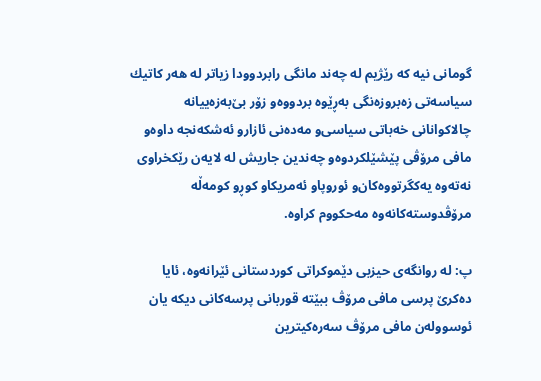گومانی‌ نیە كە رێژیم لە چەند مانگی‌ رابردوودا زیاتر لە هەر كاتیك سیاسەتی‌ زەبروزەنگی‌ بەڕێوە بردووەو زۆر بێ‌بەزەییانە چالاكوانانی‌ خەباتی‌ سیاسی‌‌و مەدەنی‌ ئازارو ئەشكەنجە داوە‌و مافی‌ مرۆڤی‌ پێشێلكردوە‌و چەندین جاریش لە لایەن رێكخراوی‌ نەتەوە یەكگرتووەكان‌و ئوروپاو ئەمریكاو كوڕو كومەڵە مرۆڤدوستەكانەوە مەحكووم كراوە.

پ: لە روانگەی‌ حیزبی‌ دێموكراتی‌ كوردستانی‌ ئێرانەوە، ئایا دەكرێ‌ پرسی‌ مافی‌ مرۆڤ ببێتە قوربانی‌ پرسەكانی‌ دیكە یان ئوسوولەن مافی‌ مرۆڤ سەرەكیترین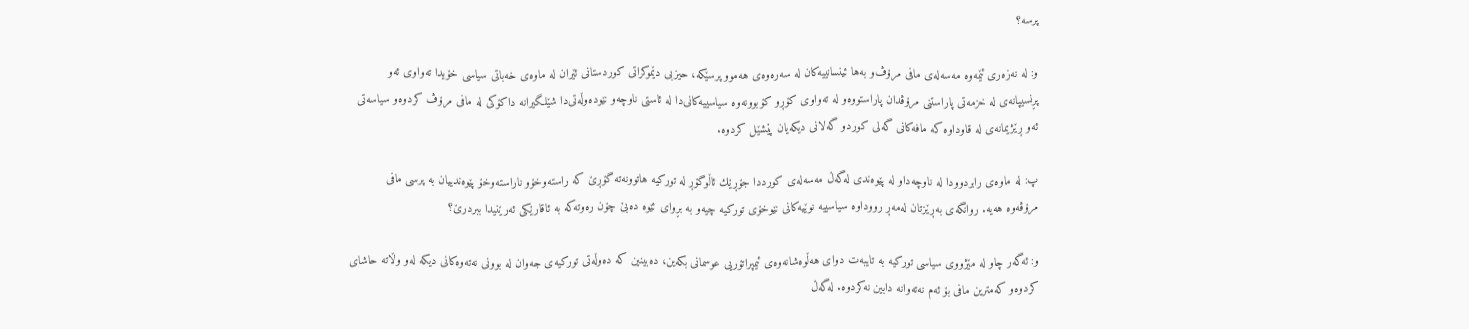پرسە؟

و: لە نەزەری‌ ئێمەوە مەسەلەی‌ مافی‌ مرۆڤ‌و بەها ئینسانییەكان لە سەرەوەی‌ هەموو پرسێكە، حیزبی‌ دێموكراتی‌ كوردستانی‌ ئێران لە ماوەی‌ خەباتی‌ سیاسی‌ خۆیدا تەواوی‌ ئەو پڕنسیپانەی لە خزمەتی‌ پاراستنی‌ مرۆڤدان پاراستووەو لە تەواوی‌ كۆڕو كۆبوونەوە سیاسییەكانی‌دا لە ئاستی‌ ناوچەو نێودەوڵەتی‌دا شێلگیرانە داكۆكی‌ لە مافی‌ مرۆڤ كردوەو سیاسەتی‌ ئەو ڕێژیمانەی‌ لە قاوداوە كە مافەكانی‌ گەلی‌ كوردو گەلانی‌ دیكەیان پێشێل كردوە.

پ: لە ماوەی‌ رابردوودا لە ناوچەدا‌و لە پێوەندی‌ لەگەڵ‌ مەسەلەی‌ كورددا جۆڕێك ئاڵوگۆڕ لە توركیە هاتوونەتە گۆڕێ‌ كە راستەوخۆ‌و ناراستەوخۆ پێوەندییان بە پرسی‌ مافی‌ مرۆڤەوە هەیە. روانگەی‌ بەڕێزتان لەمەڕ رووداوە سیاسییە نوێیەكانی‌ نێوخۆی‌ توركیە چیە‌و بە بڕوای‌ ئێوە دەبێ‌ چۆن رەوتەكە بە ئاقارێكی‌ ئەرێنیدا ببردرێ‌؟

و: ئەگەر چاو لە مێژووی‌ سیاسی‌ توركیە بە تایبەت دوای‌ هەڵوەشانەوەی‌ ئیمپراتۆریی‌ عوسمانی‌ بكەین، دەبینین كە دەوڵەتی‌ توركیەی‌ جەوان لە بوونی‌ نەتەوەكانی‌ دیكە لەو وڵاتە حاشای‌ كردوەو كەمترین مافی‌ بۆ ئەم نەتەوانە دابین نەكردوە. لەگەڵ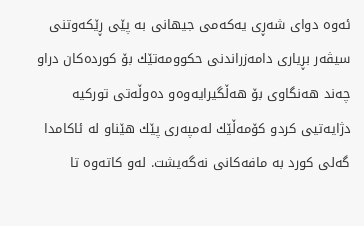ئەوە دوای‌ شەڕی‌ یەكەمی‌ جیهانی‌ بە پێی‌ ڕێكەوتنی‌ سیڤەر بڕیاری‌ دامەزراندنی‌ حكوومەتێك بۆ كوردەكان دراو چەند هەنگاوی‌ بۆ هەڵگیرایەوەو دەوڵەتی‌ توركیە دژایەتیی‌ كردو كۆمەڵێك لەمپەری‌ پێك هێناو لە ئاكامدا گەلی‌ كورد بە مافەكانی‌ نەگەیشت. لەو كاتەوە تا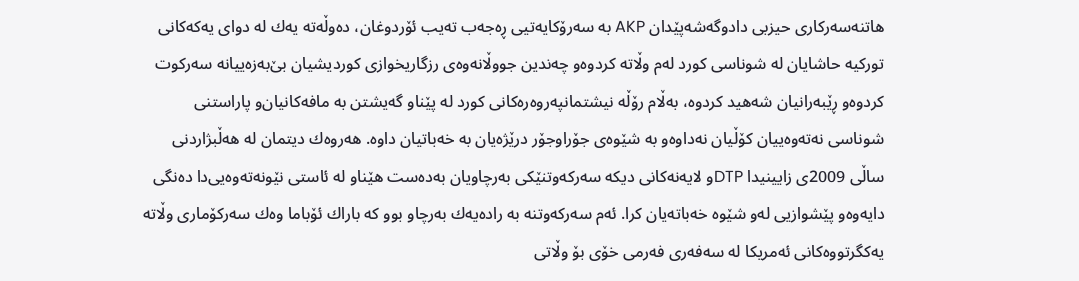هاتنەسەركاری‌ حیزبی‌ دادوگەشەپێدان AKP بە سەرۆكایەتیی‌ ڕەجەب تەیب ئۆردوغان، دەوڵەتە یەك لە دوای‌ یەكەكانی‌ توركیە حاشایان لە شوناسی‌ كورد لەم وڵاتە كردوەو چەندین جووڵانەوەی‌ رزگاریخوازی‌ كوردیشیان بێ‌بەزەییانە سەركوت كردوەو ڕێبەرانیان شەهید كردوە، بەڵام رۆڵە نیشتمانپەروەرەكانی‌ كورد لە پێناو گەیشتن بە مافەكانیان‌و پاراستنی‌ شوناسی‌ نەتەوەییان كۆڵیان نەداوەو بە شێوەی‌ جۆراوجۆر درێژەیان بە خەباتیان داوە. هەروەك دیتمان لە هەڵبژاردنی‌ ساڵی‌ 2009ی‌ زایینیدا DTPو لایەنەكانی‌ دیكە سەركەوتنێكی‌ بەرچاویان بەدەست هێناو لە ئاستی‌ نێونەتەوەیی‌دا دەنگی‌ دایەوەو پێشوازیی‌ لەو شێوە خەباتەیان كرا. ئەم سەركەوتنە بە رادەیەك بەرچاو بوو كە باراك ئۆباما وەك سەركۆماری‌ وڵاتە یەكگرتووەكانی‌ ئەمریكا لە سەفەری‌ فەرمی‌ خۆی‌ بۆ وڵاتی‌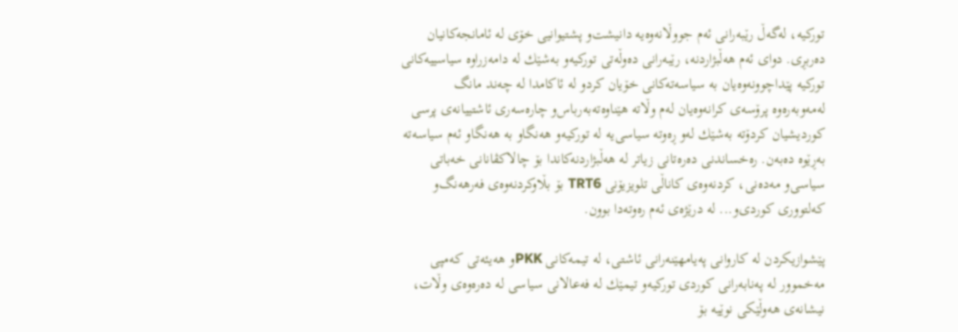توركیە، لەگەڵ رێبەرانی‌ ئەم جووڵانەوەیە دانیشت‌و پشتیوانیی‌ خۆی‌ لە ئامانجەكانیان دەربڕی‌. دوای‌ ئەم هەڵبژاردنە، رێبەرانی‌ دەوڵەتی‌ توركیەو بەشێك لە دامەزراوە سیاسییەكانی‌ توركیە پێداچوونەوەیان بە سیاسەتەكانی‌ خۆیان كردو لە ئاكامدا لە چەند مانگ لەمەوبەرەوە پرۆسەی‌ كرانەوەیان لەم وڵاتە هێناوەتەبەرباس‌و چارەسەری‌ ئاشتییانەی‌ پرسی‌ كوردیشیان كردۆتە بەشێك لەو ڕەوتە سیاسی‌یە لە توركیەو هەنگاو بە هەنگاو ئەم سیاسەتە بەڕێوە دەبەن. رەخساندنی‌ دەرەتانی‌ زیاتر لە هەڵبژاردنەكاندا بۆ چالاكڤانانی‌ خەباتی‌ سیاسی‌‌و مەدەنی‌، كردنەوەی‌ كاناڵی‌ تلویزیۆنی‌ TRT6 بۆ بڵاوكردنەوەی‌ فەرهەنگ‌و كەلتووری‌ كوردی‌و... لە درێژەی‌ ئەم رەوتەدا بوون.

پێشوازیكردن لە كاروانی‌ پەیامهێنەرانی‌ ئاشتی‌، لە تیمەكانی‌ PKKو هەیئەتی‌ كەمپی‌ مەخموور لە پەنابەرانی‌ كوردی‌ توركیەو تیمێك لە فەعالانی‌ سیاسی‌ لە دەرەوەی‌ وڵات، نیشانەی‌ هەوڵێكی‌ نوێیە بۆ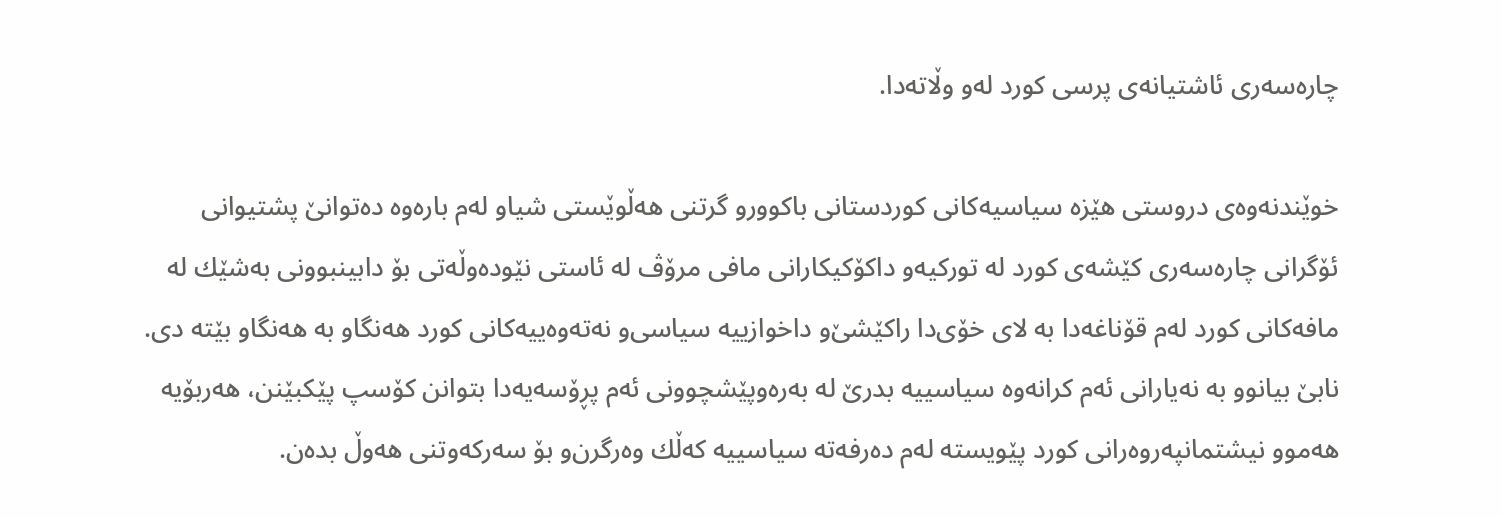چارەسەری‌ ئاشتیانەی‌ پرسی‌ كورد لەو وڵاتەدا.

خوێندنەوەی‌ دروستی‌ هێزە سیاسیەكانی‌ كوردستانی‌ باكوورو گرتنی‌ هەڵوێستی‌ شیاو لەم بارەوە دەتوانێ‌ پشتیوانی‌ ئۆگرانی‌ چارەسەری‌ كێشەی‌ كورد لە توركیەو داكۆكیكارانی‌ مافی‌ مرۆڤ لە ئاستی‌ نێودەوڵەتی‌ بۆ دابینبوونی‌ بەشێك لە مافەكانی‌ كورد لەم قۆناغەدا بە لای‌ خۆی‌دا راكێشێ‌‌و داخوازییە سیاسی‌و نەتەوەییەكانی‌ كورد هەنگاو بە هەنگاو بێتە دی‌. نابێ‌ بیانوو بە نەیارانی‌ ئەم كرانەوە سیاسییە بدرێ‌ لە بەرەوپێشچوونی‌ ئەم پڕۆسەیەدا بتوانن كۆسپ پێكبێنن، هەربۆیە هەموو نیشتمانپەروەرانی‌ كورد پێویستە لەم دەرفەتە سیاسییە كەڵك وەرگرن‌و بۆ سەركەوتنی‌ هەوڵ‌ بدەن.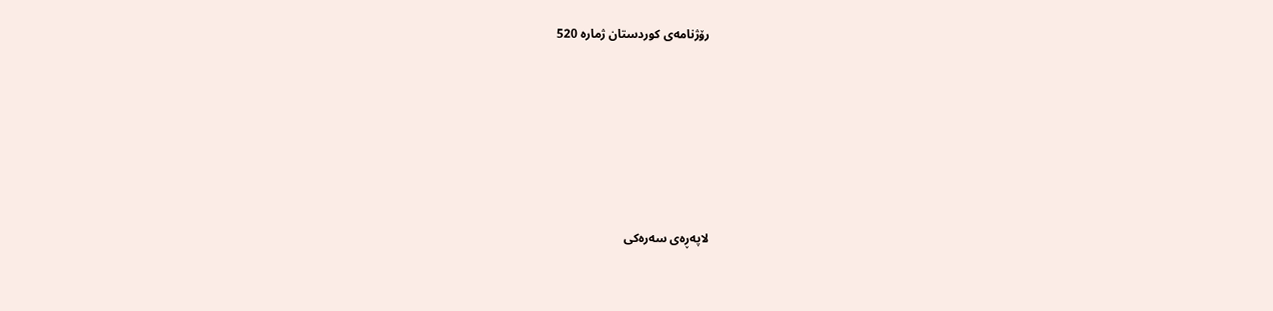رۆژنامەی‌ كوردستان ژمارە 520









لاپه‌ڕه‌ی‌ سه‌ره‌كی‌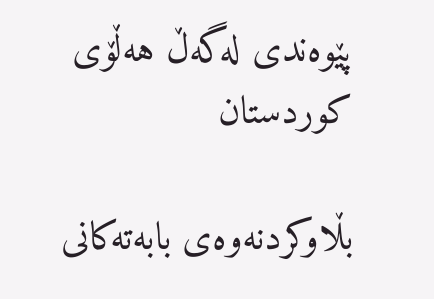پێوه‌ندی‌ له‌گه‌ڵ‌ هه‌ڵۆی‌ كوردستان

بڵاوکردنه‌وه‌ی بابه‌ته‌کانی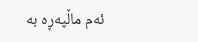ئه‌م ماڵپه‌ڕه به‌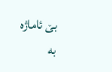بێ ئاماژه به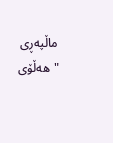ماڵپه‌ڕی‌ "هه‌ڵۆی‌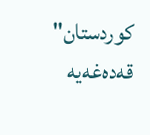كوردستان" قه‌ده‌غه‌یه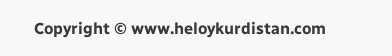Copyright © www.heloykurdistan.com